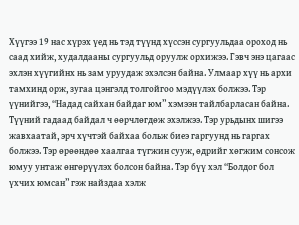Хүүгээ 19 нас хүрэх үед нь тэд түүнд хүссэн сургуульдаа ороход нь саад хийж, худалдааны сургуульд оруулж орхижээ. Гэвч энэ цагаас эхлэн хүүгийнх нь зам уруудаж эхэлсэн байна. Улмаар хүү нь архи тамхинд орж, зугаа цэнгэлд толгойгоо мэдүүлэх болжээ. Тэр үүнийгээ, “Надад сайхан байдаг юм” хэмээн тайлбарласан байна. Түүний гадаад байдал ч өөрчлөгдөж эхэлжээ. Тэр урьдынх шигээ жавхаатай, эрч хүчтэй байхаа больж биеэ гаргуунд нь гаргах болжээ. Тэр өрөөндөө хаалгаа түгжин сууж, өдрийг хөгжим сонсож юмуу унтаж өнгөрүүлэх болсон байна. Тэр бүү хэл “Болдог бол үхчих юмсан” гэж найздаа хэлж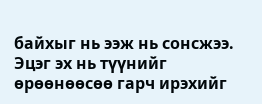байхыг нь ээж нь сонсжээ.
Эцэг эх нь түүнийг өрөөнөөсөө гарч ирэхийг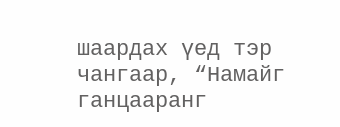шаардах үед тэр чангаар, “Намайг ганцааранг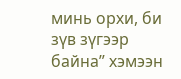минь орхи, би зүв зүгээр байна” хэмээн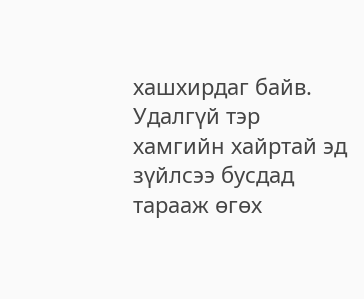хашхирдаг байв. Удалгүй тэр хамгийн хайртай эд зүйлсээ бусдад тарааж өгөх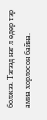болжээ. Тэгээд нэг л өдөр тэр амиа хорлосон байна.